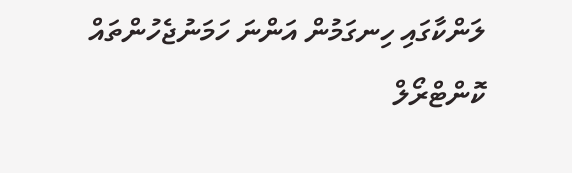ލަންކާގައި ހިނގަމުން އަންނަ ހަމަނުޖެހުންތައް ކޮންޓްރޯލް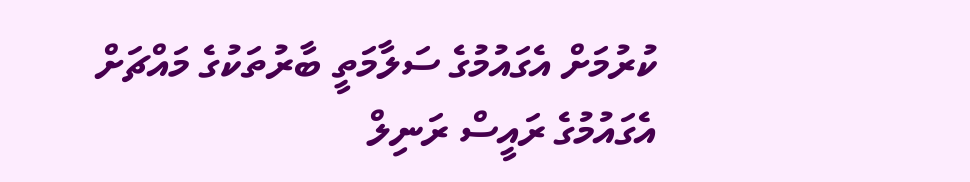ކުރުމަށް އެގައުމުގެ ސަލާމަތީ ބާރުތަކުގެ މައްޗަށް އެގައުމުގެ ރައީސް ރަނިލް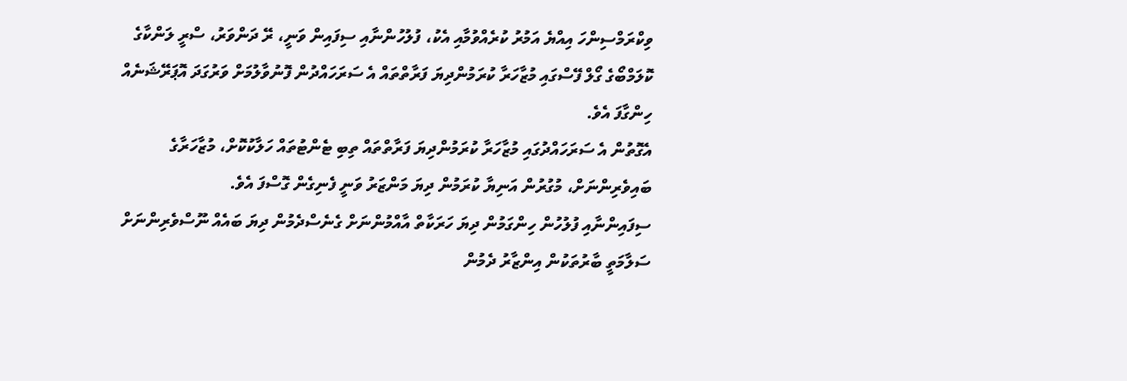ވިކްރަމްސިންހަ އިއްޔެ އަމުރު ކުރެއްވުމާއި އެކު، ފުލުހުންނާއި ސިފައިން ވަނީ، ރޭ ދަންވަރު، ސްރީ ލަންކާގެ ކޮލަމްބޯގެ ގޯލް ފޭސްގައި މުޒާހަރާ ކުރަމުންދިޔަ ފަރާތްތައް އެ ސަރަހައްދުން ފޮނުވާލުމަށް ވަރުގަދަ އޮޕަރޭޝަނެއް ހިންގާފަ އެވެ.
އެގޮތުން އެ ސަރަހައްދުގައި މުޒާހަރާ ކުރަމުންދިޔަ ފަރާތްތައް ތިބި ޓެންޓުތައް ހަލާކުކޮށް، މުޒާހަރާގެ ބައިވެރިންނަށް، މުގުރުން އަނިޔާ ކުރަމުން ދިޔަ މަންޒަރު ވަނީ ފެނިގެން ގޮސްފަ އެވެ.
ސިފައިންނާއި ފުލުހުން ހިންގަމުން ދިޔަ ހަރަކާތް އާއްމުންނަށް ގެނެސްދެމުން ދިޔަ ބައެއް ނޫސްވެރިންނަށް ސަލާމަތީ ބާރުތަކުން އިންޒާރު ދެމުން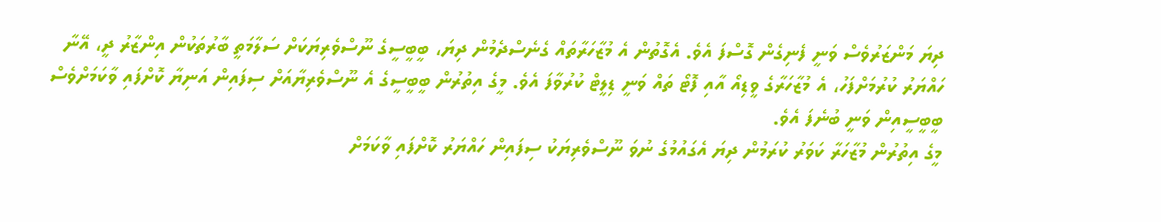ދިޔަ މަންޒަރުވެސް ވަނީ ފެނިގެން ގޮސްފަ އެވެ. އެގޮތުން އެ މުޒާހަރާތައް ގެނެސްދެމުން ދިޔަ، ބީބީސީގެ ނޫސްވެރިޔަކަށް ސަލާމަތީ ބާރުތަކުން އިންޒާރު ދީ، އޭނާ ހައްޔަރު ކުރުމަށްފަހު، އެ މުޒާހަރާގެ ވީޑިއޯ އާއި ފޮޓޯ ތައް ވަނީ ޑިލީޓް ކުރުވާފަ އެވެ. މީގެ އިތުރުން ބީބީސީގެ އެ ނޫސްވެރިޔާއަށް ސިފައިން އަނިޔާ ކޮށްފައި ވާކަމަށްވެސް ބީބީސީއިން ވަނީ ބުނެފަ އެވެ.
މީގެ އިތުރުން މުޒާހަރާ ކަވަރު ކުރަމުން ދިޔަ އެގައުމުގެ ނުވަ ނޫސްވެރިޔަކު ސިފައިން ހައްޔަރު ކޮށްފައި ވާކަމަށް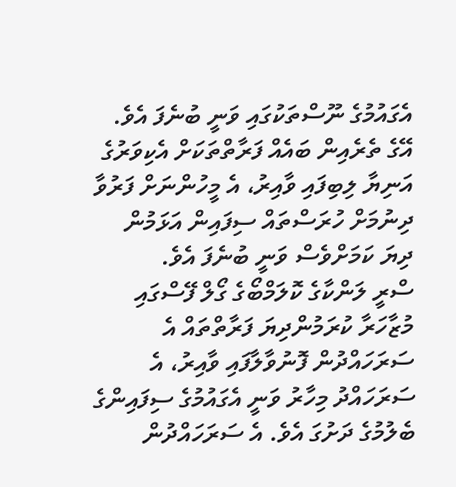އެގައުމުގެ ނޫސްތަކުގައި ވަނީ ބުނެފަ އެވެ. އޭގެ ތެރެއިން ބައެއް ފަރާތްތަކަށް އެކިވަރުގެ އަނިޔާ ލިބިފައި ވާއިރު، އެ މީހުންނަށް ފަރުވާ ދިނުމަށް ހުރަސްތައް ސިފައިން އަޅަމުން ދިޔަ ކަމަށްވެސް ވަނީ ބުނެފަ އެވެ.
ސްރީ ލަންކާގެ ކޮލަމްބޯގެ ގޯލް ފޭސްގައި މުޒާހަރާ ކުރަމުންދިޔަ ފަރާތްތައް އެ ސަރަހައްދުން ފޮނުވާލާފައި ވާއިރު، އެ ސަރަހައްދު މިހާރު ވަނީ އެގައުމުގެ ސިފައިންގެ ބެލުމުގެ ދަށުގަ އެވެ. އެ ސަރަހައްދުން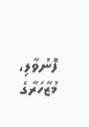ފޮނުވާލި، މުޒާހަރާގެ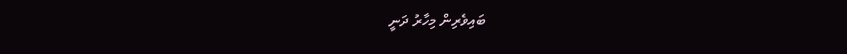ބައިވެރިން މިހާރު ދަނީ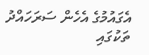އެގައުމުގެ އެހެން ސަރަހައްދު ތަކުގައި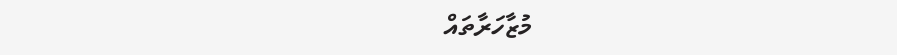މުޒާހަރާތައް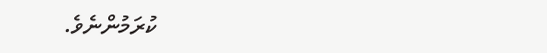ކުރަމުންނެވެ.